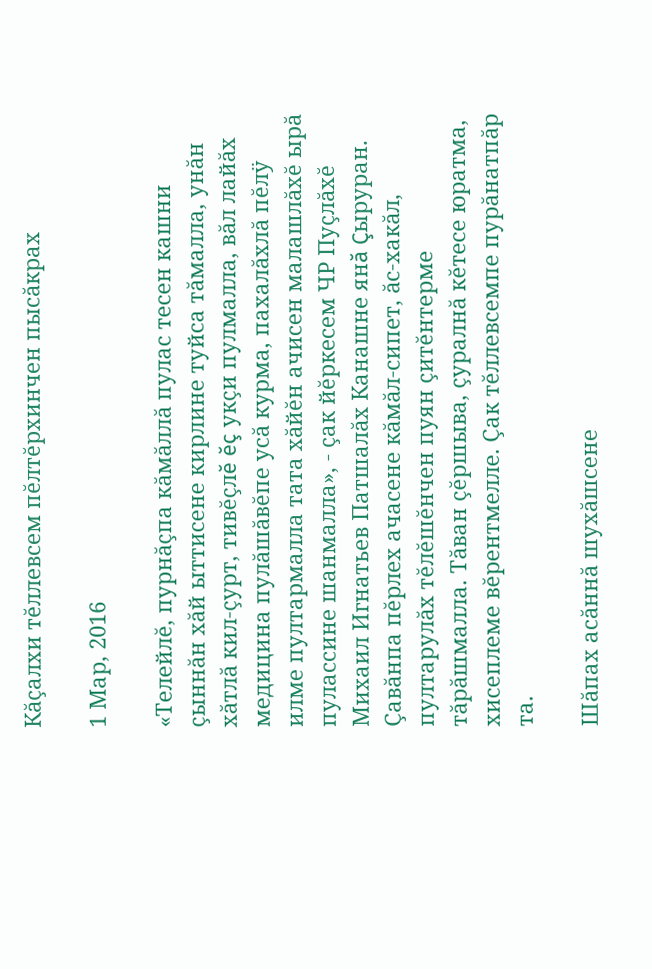Кăçалхи тĕллевсем пĕлтĕрхинчен пысăкрах

1 Мар, 2016

«Телейлĕ, пурнăçпа кăмăллă пулас тесен кашни çыннăн хăй ыттисене кирлине туйса тăмалла, унăн хăтлă кил-çурт, тивĕçлĕ ĕç укçи пулмалла, вăл лайăх медицина пулăшăвĕпе усă курма, пахалăхлă пĕлÿ илме пултармалла тата хăйĕн ачисен малашлăхĕ ырă пулассине шанмалла», - çак йĕркесем ЧР Пуçлăхĕ Михаил Игнатьев Патшалăх Канашне янă Çыруран. Çавăнпа пĕрлех ачасене кăмăл-сипет, ăс-хакăл, пултарулăх тĕлĕшĕнчен пуян çитĕнтерме тăрăшмалла. Тăван çĕршыва, çуралнă кĕтесе юратма, хисеплеме вĕрентмелле. Çак тĕллевсемпе пурăнатпăр та.

Шăпах асăннă шухăшсене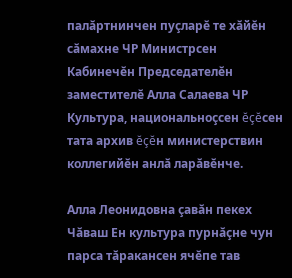палăртнинчен пуçларĕ те хăйĕн сăмахне ЧР Министрсен Кабинечĕн Председателĕн заместителĕ Алла Салаева ЧР Культура, национальноçсен ĕçĕсен тата архив ĕçĕн министерствин коллегийĕн анлă ларăвĕнче.

Алла Леонидовна çавăн пекех Чăваш Ен культура пурнăçне чун парса тăракансен ячĕпе тав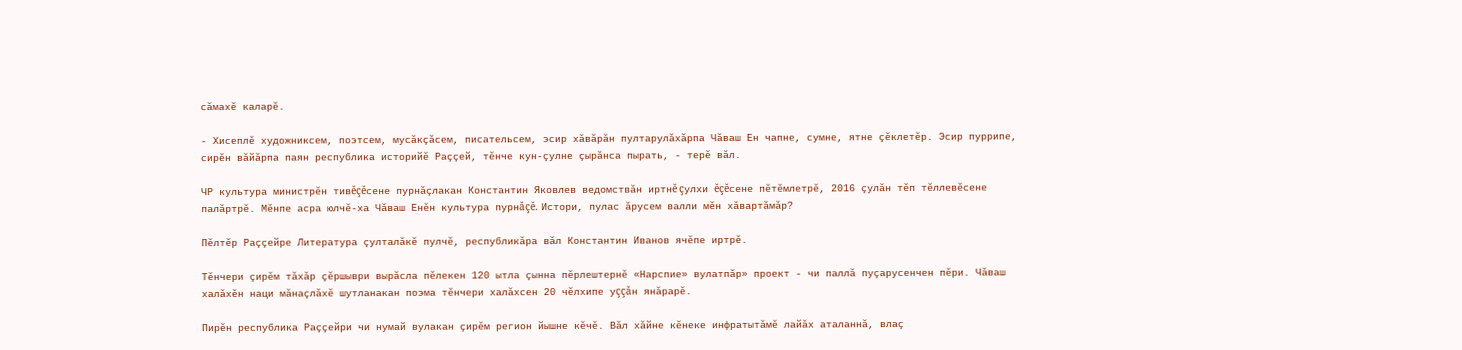сăмахĕ каларĕ.

- Хисеплĕ художниксем, поэтсем, мусăкçăсем, писательсем, эсир хăвăрăн пултарулăхăрпа Чăваш Ен чапне, сумне, ятне çĕклетĕр. Эсир пуррипе, сирĕн вăйăрпа паян республика историйĕ Раççей, тĕнче кун-çулне çырăнса пырать, - терĕ вăл.

ЧР культура министрĕн тивĕçĕсене пурнăçлакан Константин Яковлев ведомствăн иртнĕ çулхи ĕçĕсене пĕтĕмлетрĕ, 2016 çулăн тĕп тĕллевĕсене палăртрĕ. Мĕнпе асра юлчĕ-ха Чăваш Енĕн культура пурнăçĕ. Истори, пулас ăрусем валли мĕн хăвартăмăр?

Пĕлтĕр Раççейре Литература çулталăкĕ пулчĕ, республикăра вăл Константин Иванов ячĕпе иртрĕ.

Тĕнчери çирĕм тăхăр çĕршыври вырăсла пĕлекен 120 ытла çынна пĕрлештернĕ «Нарспие» вулатпăр» проект - чи паллă пуçарусенчен пĕри. Чăваш халăхĕн наци мăнаçлăхĕ шутланакан поэма тĕнчери халăхсен 20 чĕлхипе уççăн янăрарĕ.

Пирĕн республика Раççейри чи нумай вулакан çирĕм регион йышне кĕчĕ. Вăл хăйне кĕнеке инфратытăмĕ лайăх аталаннă, влаç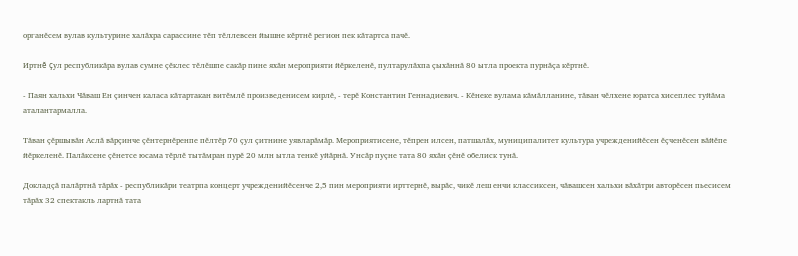органĕсем вулав культурине халăхра сарассине тĕп тĕллевсен йышне кĕртнĕ регион пек кăтартса пачĕ.

Иртнĕ çул республикăра вулав сумне çĕклес тĕлĕшпе сакăр пине яхăн мероприяти йĕркеленĕ, пултарулăхпа çыхăннă 80 ытла проекта пурнăçа кĕртнĕ.

- Паян хальхи Чăваш Ен çинчен каласа кăтартакан витĕмлĕ произведенисем кирлĕ, - терĕ Константин Геннадиевич. - Кĕнеке вулама кăмăлланине, тăван чĕлхене юратса хисеплес туйăма аталантармалла.

Тăван çĕршывăн Аслă вăрçинче çĕнтернĕренпе пĕлтĕр 70 çул çитнине уявларăмăр. Мероприятисене, тĕпрен илсен, патшалăх, муниципалитет культура учрежденийĕсен ĕçченĕсен вăйĕпе йĕркеленĕ. Палăксене çĕнетсе юсама тĕрлĕ тытăмран пурĕ 20 млн ытла тенкĕ уйăрнă. Унсăр пуçне тата 80 яхăн çĕнĕ обелиск тунă.

Докладçă палăртнă тăрăх - республикăри театрпа концерт учрежденийĕсенче 2,5 пин мероприяти ирттернĕ, вырăс, чикĕ леш енчи классиксен, чăвашсен хальхи вăхăтри авторĕсен пьесисем тăрăх 32 спектакль лартнă тата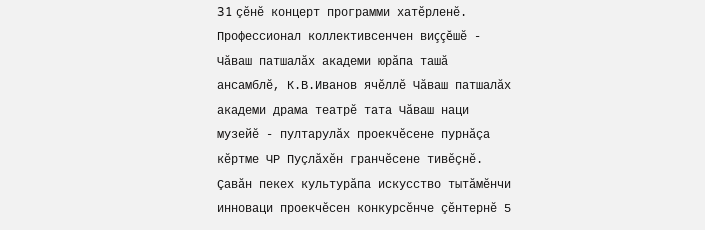31 çĕнĕ концерт программи хатĕрленĕ. Профессионал коллективсенчен виççĕшĕ - Чăваш патшалăх академи юрăпа ташă ансамблĕ, К.В.Иванов ячĕллĕ Чăваш патшалăх академи драма театрĕ тата Чăваш наци музейĕ - пултарулăх проекчĕсене пурнăçа кĕртме ЧР Пуçлăхĕн гранчĕсене тивĕçнĕ. Çавăн пекех культурăпа искусство тытăмĕнчи инноваци проекчĕсен конкурсĕнче çĕнтернĕ 5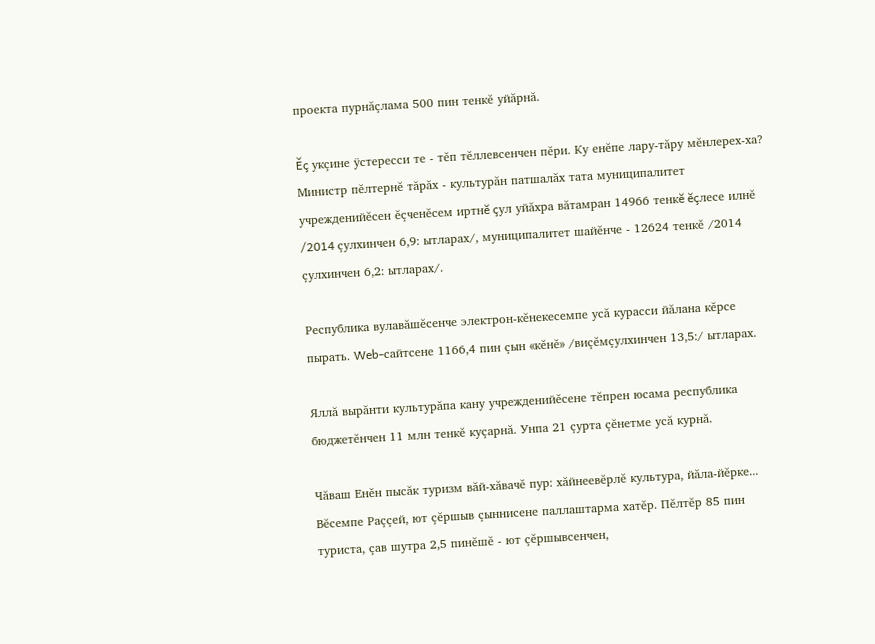проекта пурнăçлама 500 пин тенкĕ уйăрнă.

Ĕç укçине ÿстересси те - тĕп тĕллевсенчен пĕри. Ку енĕпе лару-тăру мĕнлерех-ха? Министр пĕлтернĕ тăрăх - культурăн патшалăх тата муниципалитет учрежденийĕсен ĕçченĕсем иртнĕ çул уйăхра вăтамран 14966 тенкĕ ĕçлесе илнĕ /2014 çулхинчен 6,9: ытларах/, муниципалитет шайĕнче - 12624 тенкĕ /2014 çулхинчен 6,2: ытларах/.

Республика вулавăшĕсенче электрон-кĕнекесемпе усă курасси йăлана кĕрсе пырать. Web-сайтсене 1166,4 пин çын «кĕнĕ» /виçĕмçулхинчен 13,5:/ ытларах.

Яллă вырăнти культурăпа кану учрежденийĕсене тĕпрен юсама республика бюджетĕнчен 11 млн тенкĕ куçарнă. Унпа 21 çурта çĕнетме усă курнă.

Чăваш Енĕн пысăк туризм вăй-хăвачĕ пур: хăйнеевĕрлĕ культура, йăла-йĕрке... Вĕсемпе Раççей, ют çĕршыв çыннисене паллаштарма хатĕр. Пĕлтĕр 85 пин туриста, çав шутра 2,5 пинĕшĕ - ют çĕршывсенчен,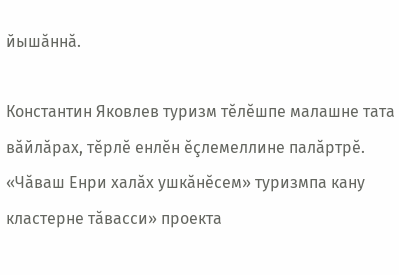йышăннă.

Константин Яковлев туризм тĕлĕшпе малашне тата вăйлăрах, тĕрлĕ енлĕн ĕçлемеллине палăртрĕ. «Чăваш Енри халăх ушкăнĕсем» туризмпа кану кластерне тăвасси» проекта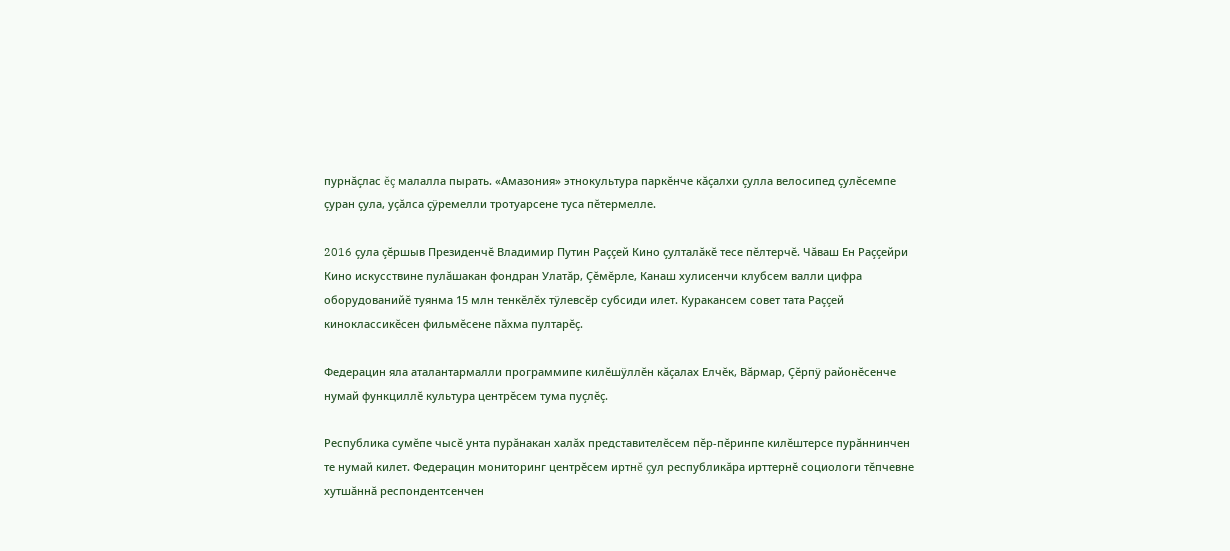пурнăçлас ĕç малалла пырать. «Амазония» этнокультура паркĕнче кăçалхи çулла велосипед çулĕсемпе çуран çула, уçăлса çÿремелли тротуарсене туса пĕтермелле.

2016 çула çĕршыв Президенчĕ Владимир Путин Раççей Кино çулталăкĕ тесе пĕлтерчĕ. Чăваш Ен Раççейри Кино искусствине пулăшакан фондран Улатăр, Çĕмĕрле, Канаш хулисенчи клубсем валли цифра оборудованийĕ туянма 15 млн тенкĕлĕх тÿлевсĕр субсиди илет. Куракансем совет тата Раççей киноклассикĕсен фильмĕсене пăхма пултарĕç.

Федерацин яла аталантармалли программипе килĕшÿллĕн кăçалах Елчĕк, Вăрмар, Çĕрпÿ районĕсенче нумай функциллĕ культура центрĕсем тума пуçлĕç.

Республика сумĕпе чысĕ унта пурăнакан халăх представителĕсем пĕр-пĕринпе килĕштерсе пурăннинчен те нумай килет. Федерацин мониторинг центрĕсем иртнĕ çул республикăра ирттернĕ социологи тĕпчевне хутшăннă респондентсенчен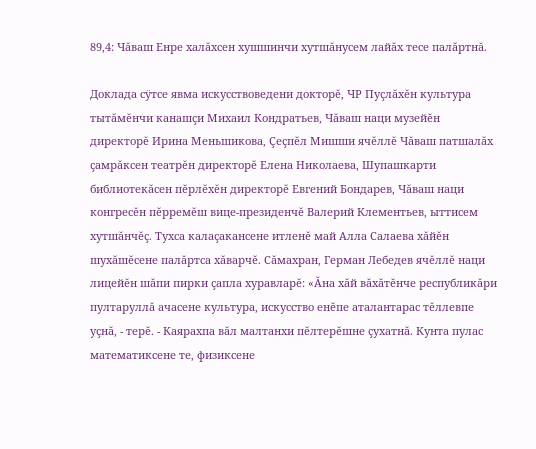89,4: Чăваш Енре халăхсен хушшинчи хутшăнусем лайăх тесе палăртнă.

Доклада сÿтсе явма искусствоведени докторĕ, ЧР Пуçлăхĕн культура тытăмĕнчи канашçи Михаил Кондратьев, Чăваш наци музейĕн директорĕ Ирина Меньшикова, Çеçпĕл Мишши ячĕллĕ Чăваш патшалăх çамрăксен театрĕн директорĕ Елена Николаева, Шупашкарти библиотекăсен пĕрлĕхĕн директорĕ Евгений Бондарев, Чăваш наци конгресĕн пĕрремĕш вице-президенчĕ Валерий Клементьев, ыттисем хутшăнчĕç. Тухса калаçакансене итленĕ май Алла Салаева хăйĕн шухăшĕсене палăртса хăварчĕ. Сăмахран, Герман Лебедев ячĕллĕ наци лицейĕн шăпи пирки çапла хуравларĕ: «Ăна хăй вăхăтĕнче республикăри пултаруллă ачасене культура, искусство енĕпе аталантарас тĕллевпе уçнă, - терĕ. - Каярахпа вăл малтанхи пĕлтерĕшне çухатнă. Кунта пулас математиксене те, физиксене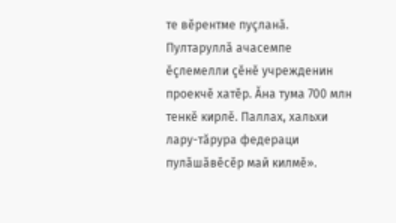те вĕрентме пуçланă. Пултаруллă ачасемпе ĕçлемелли çĕнĕ учрежденин проекчĕ хатĕр. Ăна тума 700 млн тенкĕ кирлĕ. Паллах, хальхи лару-тăрура федераци пулăшăвĕсĕр май килмĕ».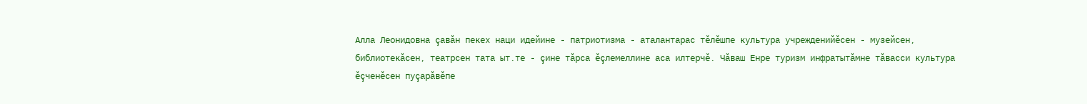Алла Леонидовна çавăн пекех наци идейине - патриотизма - аталантарас тĕлĕшпе культура учрежденийĕсен - музейсен, библиотекăсен, театрсен тата ыт.те - çине тăрса ĕçлемеллине аса илтерчĕ. Чăваш Енре туризм инфратытăмне тăвасси культура ĕçченĕсен пуçарăвĕпе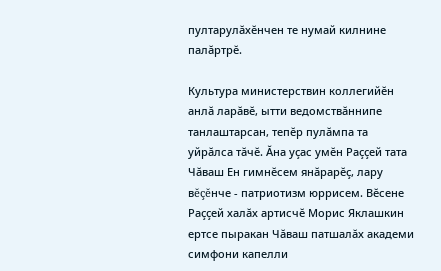пултарулăхĕнчен те нумай килнине палăртрĕ.

Культура министерствин коллегийĕн анлă ларăвĕ, ытти ведомствăннипе танлаштарсан, тепĕр пулăмпа та уйрăлса тăчĕ. Ăна уçас умĕн Раççей тата Чăваш Ен гимнĕсем янăрарĕç, лару вĕçĕнче - патриотизм юррисем. Вĕсене Раççей халăх артисчĕ Морис Яклашкин ертсе пыракан Чăваш патшалăх академи симфони капелли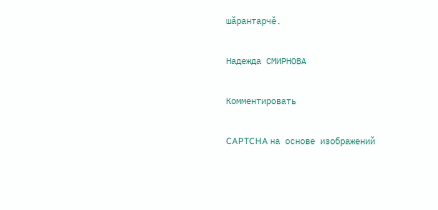шăрантарчĕ.

Надежда СМИРНОВА

Комментировать

CAPTCHA на основе изображений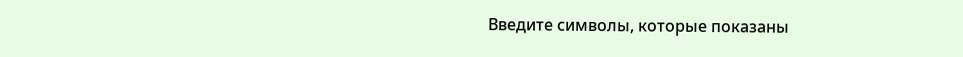Введите символы, которые показаны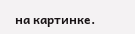на картинке.